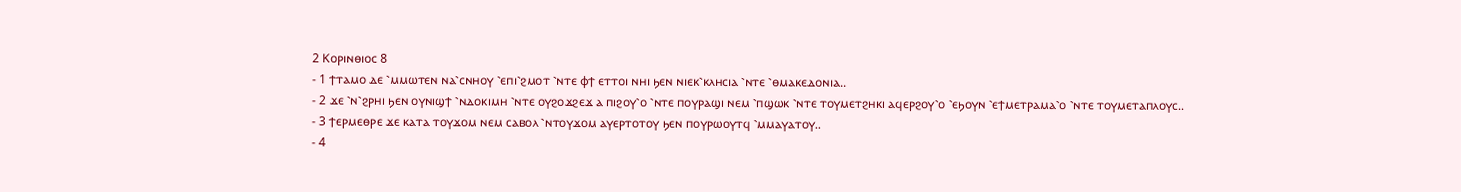2 Ⲕⲟⲣⲓⲛⲑⲓⲟⲥ 8
- 1 ϯⲧⲁⲙⲟ ⲇⲉ ⳿ⲙⲙⲱⲧⲉⲛ ⲛⲁ⳿ⲥⲛⲏⲟⲩ ⳿ⲉⲡⲓ⳿ϩⲙⲟⲧ ⳿ⲛⲧⲉ ⲫϯ ⲉⲧⲧⲟⲓ ⲛⲏⲓ ϧⲉⲛ ⲛⲓⲉⲕ⳿ⲕⲗⲏⲥⲓⲁ ⳿ⲛⲧⲉ ⳿ⲑⲙⲁⲕⲉⲇⲟⲛⲓⲁ..
- 2 ϫⲉ ⳿ⲛ⳿ϩⲣⲏⲓ ϧⲉⲛ ⲟⲩⲛⲓϣϯ ⳿ⲛⲇⲟⲕⲓⲙⲏ ⳿ⲛⲧⲉ ⲟⲩϩⲟϫϩⲉϫ ⲁ ⲡⲓϩⲟⲩ⳿ⲟ ⳿ⲛⲧⲉ ⲡⲟⲩⲣⲁϣⲓ ⲛⲉⲙ ⳿ⲡϣⲱⲕ ⳿ⲛⲧⲉ ⲧⲟⲩⲙⲉⲧϩⲏⲕⲓ ⲁϥⲉⲣϩⲟⲩ⳿ⲟ ⳿ⲉϧⲟⲩⲛ ⳿ⲉϯⲙⲉⲧⲣⲁⲙⲁ⳿ⲟ ⳿ⲛⲧⲉ ⲧⲟⲩⲙⲉⲧⲁⲡⲗⲟⲩⲥ..
- 3 ϯⲉⲣⲙⲉⲑⲣⲉ ϫⲉ ⲕⲁⲧⲁ ⲧⲟⲩϫⲟⲙ ⲛⲉⲙ ⲥⲁⲃⲟⲗ ⳿ⲛⲧⲟⲩϫⲟⲙ ⲁⲩⲉⲣⲧⲟⲧⲟⲩ ϧⲉⲛ ⲡⲟⲩⲣⲱⲟⲩⲧϥ ⳿ⲙⲙⲁⲩⲁⲧⲟⲩ..
- 4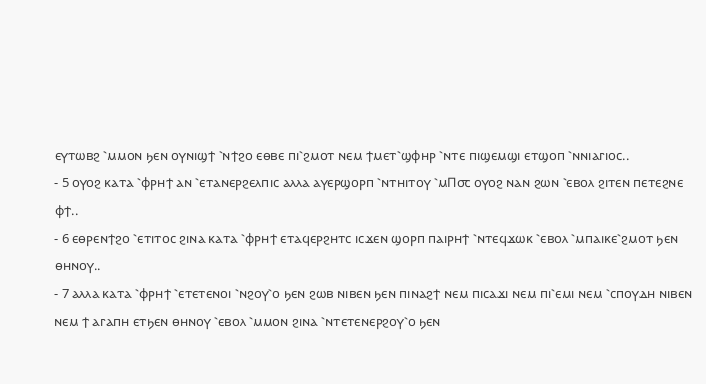ⲉⲩⲧⲱⲃϩ ⳿ⲙⲙⲟⲛ ϧⲉⲛ ⲟⲩⲛⲓϣϯ ⳿ⲛϯϩⲟ ⲉⲑⲃⲉ ⲡⲓ⳿ϩⲙⲟⲧ ⲛⲉⲙ ϯⲙⲉⲧ⳿ϣⲫⲏⲣ ⳿ⲛⲧⲉ ⲡⲓϣⲉⲙϣⲓ ⲉⲧϣⲟⲡ ⳿ⲛⲛⲓⲁⲅⲓⲟⲥ..
- 5 ⲟⲩⲟϩ ⲕⲁⲧⲁ ⳿ⲫⲣⲏϯ ⲁⲛ ⳿ⲉⲧⲁⲛⲉⲣϩⲉⲗⲡⲓⲥ ⲁⲗⲗⲁ ⲁⲩⲉⲣϣⲟⲣⲡ ⳿ⲛⲧⲏⲓⲧⲟⲩ ⳿ⲙⲠ⳪ ⲟⲩⲟϩ ⲛⲁⲛ ϩⲱⲛ ⳿ⲉⲃⲟⲗ ϩⲓⲧⲉⲛ ⲡⲉⲧⲉϩⲛⲉ ⲫϯ..
- 6 ⲉⲑⲣⲉⲛϯϩⲟ ⳿ⲉⲧⲓⲧⲟⲥ ϩⲓⲛⲁ ⲕⲁⲧⲁ ⳿ⲫⲣⲏϯ ⲉⲧⲁϥⲉⲣϩⲏⲧⲥ ⲓⲥϫⲉⲛ ϣⲟⲣⲡ ⲡⲁⲓⲣⲏϯ ⳿ⲛⲧⲉϥϫⲱⲕ ⳿ⲉⲃⲟⲗ ⳿ⲙⲡⲁⲓⲕⲉ⳿ϩⲙⲟⲧ ϧⲉⲛ ⲑⲏⲛⲟⲩ..
- 7 ⲁⲗⲗⲁ ⲕⲁⲧⲁ ⳿ⲫⲣⲏϯ ⳿ⲉⲧⲉⲧⲉⲛⲟⲓ ⳿ⲛϩⲟⲩ⳿ⲟ ϧⲉⲛ ϩⲱⲃ ⲛⲓⲃⲉⲛ ϧⲉⲛ ⲡⲓⲛⲁϩϯ ⲛⲉⲙ ⲡⲓⲥⲁϫⲓ ⲛⲉⲙ ⲡⲓ⳿ⲉⲙⲓ ⲛⲉⲙ ⳿ⲥⲡⲟⲩⲇⲏ ⲛⲓⲃⲉⲛ ⲛⲉⲙ ϯ ⲁⲅⲁⲡⲏ ⲉⲧϧⲉⲛ ⲑⲏⲛⲟⲩ ⳿ⲉⲃⲟⲗ ⳿ⲙⲙⲟⲛ ϩⲓⲛⲁ ⳿ⲛⲧⲉⲧⲉⲛⲉⲣϩⲟⲩ⳿ⲟ ϧⲉⲛ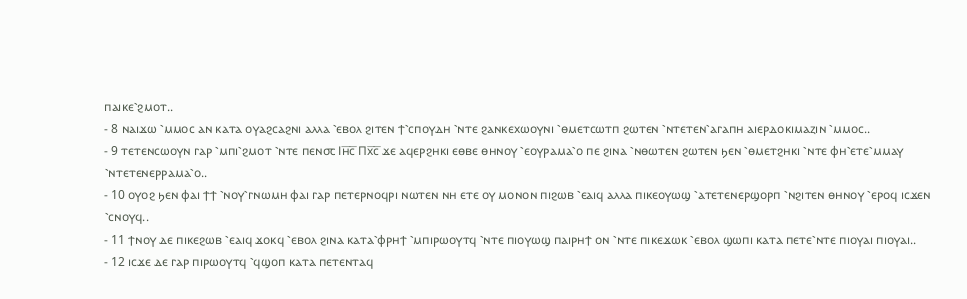ⲡⲁⲓⲕⲉ⳿ϩⲙⲟⲧ..
- 8 ⲛⲁⲓϫⲱ ⳿ⲙⲙⲟⲥ ⲁⲛ ⲕⲁⲧⲁ ⲟⲩⲁϩⲥⲁϩⲛⲓ ⲁⲗⲗⲁ ⳿ⲉⲃⲟⲗ ϩⲓⲧⲉⲛ ϯ⳿ⲥⲡⲟⲩⲇⲏ ⳿ⲛⲧⲉ ϩⲁⲛⲕⲉⲭⲱⲟⲩⲛⲓ ⳿ⲑⲙⲉⲧⲥⲱⲧⲡ ϩⲱⲧⲉⲛ ⳿ⲛⲧⲉⲧⲉⲛ⳿ⲁⲅⲁⲡⲏ ⲁⲓⲉⲣⲇⲟⲕⲓⲙⲁⲍⲓⲛ ⳿ⲙⲙⲟⲥ..
- 9 ⲧⲉⲧⲉⲛⲥⲱⲟⲩⲛ ⲅⲁⲣ ⳿ⲙⲡⲓ⳿ϩⲙⲟⲧ ⳿ⲛⲧⲉ ⲡⲉⲛ⳪ Ⲓⲏ̅ⲥ̅ Ⲡⲭ̅ⲥ̅ ϫⲉ ⲁϥⲉⲣϩⲏⲕⲓ ⲉⲑⲃⲉ ⲑⲏⲛⲟⲩ ⳿ⲉⲟⲩⲣⲁⲙⲁ⳿ⲟ ⲡⲉ ϩⲓⲛⲁ ⳿ⲛⲑⲱⲧⲉⲛ ϩⲱⲧⲉⲛ ϧⲉⲛ ⳿ⲑⲙⲉⲧϩⲏⲕⲓ ⳿ⲛⲧⲉ ⲫⲏ⳿ⲉⲧⲉ⳿ⲙⲙⲁⲩ ⳿ⲛⲧⲉⲧⲉⲛⲉⲣⲣⲁⲙⲁ⳿ⲟ..
- 10 ⲟⲩⲟϩ ϧⲉⲛ ⲫⲁⲓ ϯϯ ⳿ⲛⲟⲩ⳿ⲅⲛⲱⲙⲏ ⲫⲁⲓ ⲅⲁⲣ ⲡⲉⲧⲉⲣⲛⲟϥⲣⲓ ⲛⲱⲧⲉⲛ ⲛⲏ ⲉⲧⲉ ⲟⲩ ⲙⲟⲛⲟⲛ ⲡⲓϩⲱⲃ ⳿ⲉⲁⲓϥ ⲁⲗⲗⲁ ⲡⲓⲕⲉⲟⲩⲱϣ ⳿ⲁⲧⲉⲧⲉⲛⲉⲣϣⲟⲣⲡ ⳿ⲛϩⲓⲧⲉⲛ ⲑⲏⲛⲟⲩ ⳿ⲉⲣⲟϥ ⲓⲥϫⲉⲛ ⳿ⲥⲛⲟⲩϥ..
- 11 ϯⲛⲟⲩ ⲇⲉ ⲡⲓⲕⲉϩⲱⲃ ⳿ⲉⲁⲓϥ ϫⲟⲕϥ ⳿ⲉⲃⲟⲗ ϩⲓⲛⲁ ⲕⲁⲧⲁ⳿ⲫⲣⲏϯ ⳿ⲙⲡⲓⲣⲱⲟⲩⲧϥ ⳿ⲛⲧⲉ ⲡⲓⲟⲩⲱϣ ⲡⲁⲓⲣⲏϯ ⲟⲛ ⳿ⲛⲧⲉ ⲡⲓⲕⲉϫⲱⲕ ⳿ⲉⲃⲟⲗ ϣⲱⲡⲓ ⲕⲁⲧⲁ ⲡⲉⲧⲉ⳿ⲛⲧⲉ ⲡⲓⲟⲩⲁⲓ ⲡⲓⲟⲩⲁⲓ..
- 12 ⲓⲥϫⲉ ⲇⲉ ⲅⲁⲣ ⲡⲓⲣⲱⲟⲩⲧϥ ⳿ϥϣⲟⲡ ⲕⲁⲧⲁ ⲡⲉⲧⲉⲛⲧⲁϥ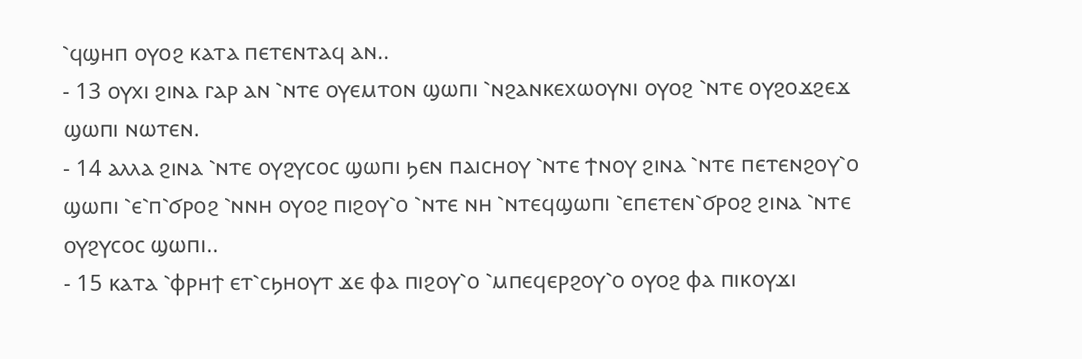⳿ϥϣⲏⲡ ⲟⲩⲟϩ ⲕⲁⲧⲁ ⲡⲉⲧⲉⲛⲧⲁϥ ⲁⲛ..
- 13 ⲟⲩⲭⲓ ϩⲓⲛⲁ ⲅⲁⲣ ⲁⲛ ⳿ⲛⲧⲉ ⲟⲩⲉⲙⲧⲟⲛ ϣⲱⲡⲓ ⳿ⲛϩⲁⲛⲕⲉⲭⲱⲟⲩⲛⲓ ⲟⲩⲟϩ ⳿ⲛⲧⲉ ⲟⲩϩⲟϫϩⲉϫ ϣⲱⲡⲓ ⲛⲱⲧⲉⲛ.
- 14 ⲁⲗⲗⲁ ϩⲓⲛⲁ ⳿ⲛⲧⲉ ⲟⲩϩⲩⲥⲟⲥ ϣⲱⲡⲓ ϧⲉⲛ ⲡⲁⲓⲥⲏⲟⲩ ⳿ⲛⲧⲉ ϯⲛⲟⲩ ϩⲓⲛⲁ ⳿ⲛⲧⲉ ⲡⲉⲧⲉⲛϩⲟⲩ⳿ⲟ ϣⲱⲡⲓ ⳿ⲉ⳿ⲡ⳿ϭⲣⲟϩ ⳿ⲛⲛⲏ ⲟⲩⲟϩ ⲡⲓϩⲟⲩ⳿ⲟ ⳿ⲛⲧⲉ ⲛⲏ ⳿ⲛⲧⲉϥϣⲱⲡⲓ ⳿ⲉⲡⲉⲧⲉⲛ⳿ϭⲣⲟϩ ϩⲓⲛⲁ ⳿ⲛⲧⲉ ⲟⲩϩⲩⲥⲟⲥ ϣⲱⲡⲓ..
- 15 ⲕⲁⲧⲁ ⳿ⲫⲣⲏϯ ⲉⲧ⳿ⲥϧⲏⲟⲩⲧ ϫⲉ ⲫⲁ ⲡⲓϩⲟⲩ⳿ⲟ ⳿ⲙⲡⲉϥⲉⲣϩⲟⲩ⳿ⲟ ⲟⲩⲟϩ ⲫⲁ ⲡⲓⲕⲟⲩϫⲓ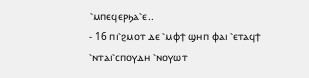⳿ⲙⲡⲉϥⲉⲣϧⲁ⳿ⲉ..
- 16 ⲡⲓ⳿ϩⲙⲟⲧ ⲇⲉ ⳿ⲙⲫϯ ϣⲏⲡ ⲫⲁⲓ ⳿ⲉⲧⲁϥϯ ⳿ⲛⲧⲁⲓ⳿ⲥⲡⲟⲩⲇⲏ ⳿ⲛⲟⲩⲱⲧ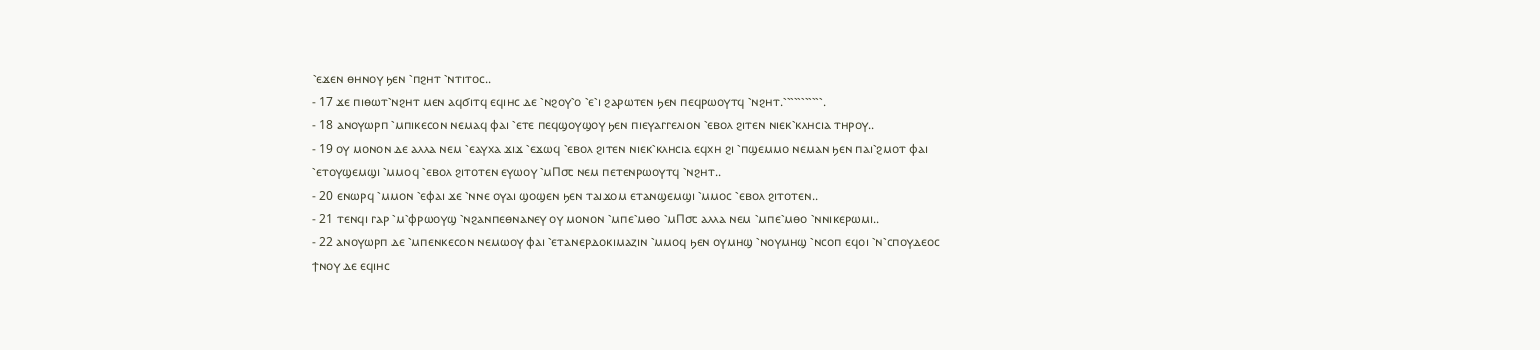⳿ⲉϫⲉⲛ ⲑⲏⲛⲟⲩ ϧⲉⲛ ⳿ⲡϩⲏⲧ ⳿ⲛⲧⲓⲧⲟⲥ..
- 17 ϫⲉ ⲡⲓⲑⲱⲧ⳿ⲛϩⲏⲧ ⲙⲉⲛ ⲁϥϭⲓⲧϥ ⲉϥⲓⲏⲥ ⲇⲉ ⳿ⲛϩⲟⲩ⳿ⲟ ⳿ⲉ⳿ⲓ ϩⲁⲣⲱⲧⲉⲛ ϧⲉⲛ ⲡⲉϥⲣⲱⲟⲩⲧϥ ⳿ⲛϩⲏⲧ.⳿⳿⳿⳿⳿⳿⳿⳿⳿⳿⳿.
- 18 ⲁⲛⲟⲩⲱⲣⲡ ⳿ⲙⲡⲓⲕⲉⲥⲟⲛ ⲛⲉⲙⲁϥ ⲫⲁⲓ ⳿ⲉⲧⲉ ⲡⲉϥϣⲟⲩϣⲟⲩ ϧⲉⲛ ⲡⲓⲉⲩⲁⲅⲅⲉⲗⲓⲟⲛ ⳿ⲉⲃⲟⲗ ϩⲓⲧⲉⲛ ⲛⲓⲉⲕ⳿ⲕⲗⲏⲥⲓⲁ ⲧⲏⲣⲟⲩ..
- 19 ⲟⲩ ⲙⲟⲛⲟⲛ ⲇⲉ ⲁⲗⲗⲁ ⲛⲉⲙ ⳿ⲉⲁⲩⲭⲁ ϫⲓϫ ⳿ⲉϫⲱϥ ⳿ⲉⲃⲟⲗ ϩⲓⲧⲉⲛ ⲛⲓⲉⲕ⳿ⲕⲗⲏⲥⲓⲁ ⲉϥⲭⲏ ϩⲓ ⳿ⲡϣⲉⲙⲙⲟ ⲛⲉⲙⲁⲛ ϧⲉⲛ ⲡⲁⲓ⳿ϩⲙⲟⲧ ⲫⲁⲓ ⳿ⲉⲧⲟⲩϣⲉⲙϣⲓ ⳿ⲙⲙⲟϥ ⳿ⲉⲃⲟⲗ ϩⲓⲧⲟⲧⲉⲛ ⲉⲩⲱⲟⲩ ⳿ⲙⲠ⳪ ⲛⲉⲙ ⲡⲉⲧⲉⲛⲣⲱⲟⲩⲧϥ ⳿ⲛϩⲏⲧ..
- 20 ⲉⲛⲱⲣϥ ⳿ⲙⲙⲟⲛ ⳿ⲉⲫⲁⲓ ϫⲉ ⳿ⲛⲛⲉ ⲟⲩⲁⲓ ϣⲟϣⲉⲛ ϧⲉⲛ ⲧⲁⲓϫⲟⲙ ⲉⲧⲁⲛϣⲉⲙϣⲓ ⳿ⲙⲙⲟⲥ ⳿ⲉⲃⲟⲗ ϩⲓⲧⲟⲧⲉⲛ..
- 21 ⲧⲉⲛϥⲓ ⲅⲁⲣ ⳿ⲙ⳿ⲫⲣⲱⲟⲩϣ ⳿ⲛϩⲁⲛⲡⲉⲑⲛⲁⲛⲉⲩ ⲟⲩ ⲙⲟⲛⲟⲛ ⳿ⲙⲡⲉ⳿ⲙⲑⲟ ⳿ⲙⲠ⳪ ⲁⲗⲗⲁ ⲛⲉⲙ ⳿ⲙⲡⲉ⳿ⲙⲑⲟ ⳿ⲛⲛⲓⲕⲉⲣⲱⲙⲓ..
- 22 ⲁⲛⲟⲩⲱⲣⲡ ⲇⲉ ⳿ⲙⲡⲉⲛⲕⲉⲥⲟⲛ ⲛⲉⲙⲱⲟⲩ ⲫⲁⲓ ⳿ⲉⲧⲁⲛⲉⲣⲇⲟⲕⲓⲙⲁⲍⲓⲛ ⳿ⲙⲙⲟϥ ϧⲉⲛ ⲟⲩⲙⲏϣ ⳿ⲛⲟⲩⲙⲏϣ ⳿ⲛⲥⲟⲡ ⲉϥⲟⲓ ⳿ⲛ⳿ⲥⲡⲟⲩⲇⲉⲟⲥ ϯⲛⲟⲩ ⲇⲉ ⲉϥⲓⲏⲥ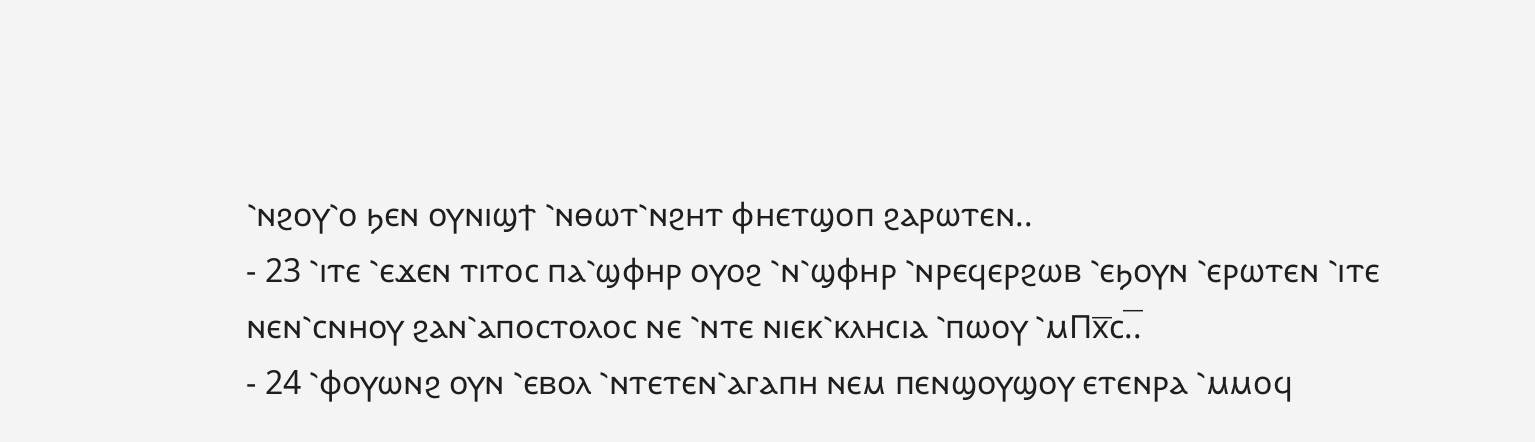⳿ⲛϩⲟⲩ⳿ⲟ ϧⲉⲛ ⲟⲩⲛⲓϣϯ ⳿ⲛⲑⲱⲧ⳿ⲛϩⲏⲧ ⲫⲏⲉⲧϣⲟⲡ ϩⲁⲣⲱⲧⲉⲛ..
- 23 ⳿ⲓⲧⲉ ⳿ⲉϫⲉⲛ ⲧⲓⲧⲟⲥ ⲡⲁ⳿ϣⲫⲏⲣ ⲟⲩⲟϩ ⳿ⲛ⳿ϣⲫⲏⲣ ⳿ⲛⲣⲉϥⲉⲣϩⲱⲃ ⳿ⲉϧⲟⲩⲛ ⳿ⲉⲣⲱⲧⲉⲛ ⳿ⲓⲧⲉ ⲛⲉⲛ⳿ⲥⲛⲏⲟⲩ ϩⲁⲛ⳿ⲁⲡⲟⲥⲧⲟⲗⲟⲥ ⲛⲉ ⳿ⲛⲧⲉ ⲛⲓⲉⲕ⳿ⲕⲗⲏⲥⲓⲁ ⳿ⲡⲱⲟⲩ ⳿ⲙⲠⲭ̅ⲥ.̅.
- 24 ⳿ⲫⲟⲩⲱⲛϩ ⲟⲩⲛ ⳿ⲉⲃⲟⲗ ⳿ⲛⲧⲉⲧⲉⲛ⳿ⲁⲅⲁⲡⲏ ⲛⲉⲙ ⲡⲉⲛϣⲟⲩϣⲟⲩ ⲉⲧⲉⲛⲣⲁ ⳿ⲙⲙⲟϥ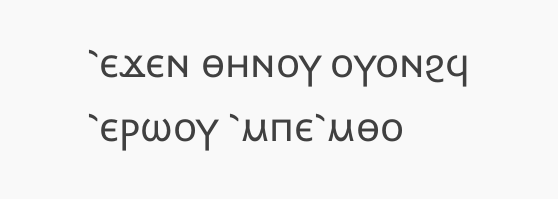⳿ⲉϫⲉⲛ ⲑⲏⲛⲟⲩ ⲟⲩⲟⲛϩϥ ⳿ⲉⲣⲱⲟⲩ ⳿ⲙⲡⲉ⳿ⲙⲑⲟ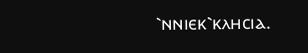⳿ⲛⲛⲓⲉⲕ⳿ⲕⲗⲏⲥⲓⲁ.